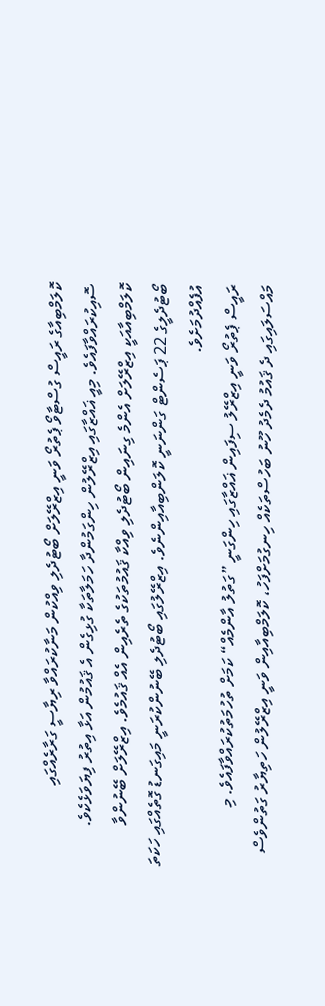ކޮލަމްބިއާގެ ރައީސް ގުސްޓާވޯ ޕެތުރޯ ވަނީ އިޒްރޭލަށް ބޯޓުދެލި ވިއްކުން މަނާކުރައްވާ ރިޔާސީ ގަރާރެއްގައި ސޮއިކުރައްވާފައެވެ. މިއީ ޣައްޒާގައި އިޒްރޭލުން ހިންގަމުންދާ ހަމަލާތަކާ ގުޅިގެން އެ ޤައުމުން އަޅާ އިތުރު ފިޔަވަޅެކެވެ.
ކޮލަމްބިއާއަކީ އިޒްރޭލަށް އެންމެ ގިނައިން ބޯޓުދެލި ވިއްކާ ޤައުމުތަކުގެ ތެރެއިން އެއް ޤައުމެވެ. އިޒްރޭލަށް ބޭނުންވާ ބޯޓުދެލީގެ 22 ޕަސެންޓް ގަންނަނީ ކޮލަންބިއާއިންނެވެ. އިޒްރޭލުގައި ބޯޓުދެލި ބޭނުންކުރަނީ މައިގަނޑު ގޮތެއްގައި ހަކަތަ އުފެއްދުމަށެވެ.
ރައީސް ޕެތުރޯ ވަނީ އިޒްރޭލު ސިފައިން ޣައްޒާގައި ހިންގަނީ ”ގަތުލު އާންމެއް“ ކަމަށް ތުހުމަތުކުރައްވާފައެވެ. މި މައްސަލައިގައި ދެ ޤައުމު ދެމެދު ހޫނު ބަހުސްތަކެއް ހިނގުމަށްފަހު، ކޮލަމްބިއާއިން ވަނީ އިޒްރޭލުން ހަތިޔާރު ގަތުންވެސް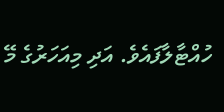ހުއްޓާލާފައެވެ. އަދި މިއަހަރުގެ މޭ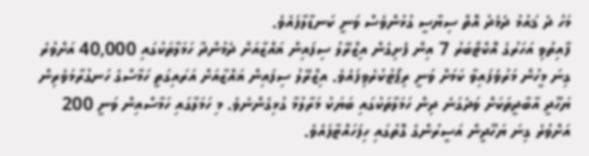މަހު ދެ ޤައުމު ދެމެދު އޮތް ސިޔާސީ ގުޅުންވެސް ވަނީ ކަނޑާލާފައެވެ.
ފާއިތުވި އަހަރުގެ އޮކްޓޯބަރު 7 އިން ފެށިގެން އިޒްރޭލު ސިފައިން ޣައްޒާއަށް ދެމުންދާ ހަމަލާތަކުގައި 40,000 އަށްވުރެ ގިނަ މީހުން މަރުވެފައިވާ ކަމަށް ވަނީ ރިޕޯޓުކުރެވިފައެވެ. އިޒްރޭލު ސިފައިން ޣައްޒާއަށް އަރައިގަތީ ހަމާސްގެ ހަނގުރާމަވެރިން ޔަހޫދީ އާބާދީތަކަށް ވަދެގަނެ ދިން ހަމަލާތަކުގައި ބަޔަކު މަރާލުމާ ގުޅިގެންނެވެ. މި ހަމަލާގައި ހަމާސްއިން ވަނީ 200 އަށްވުރެ ގިނަ ޔަހޫދީން އަސީރުންގެ ގޮތުގައި ހިފަހައްޓާފައެވެ.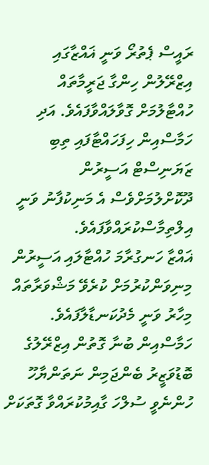ރައީސް ޕެތުރޯ ވަނީ ޣައްޒާގައި އިޒްރޭލުން ހިންގާ ޖަރީމާތައް ހުއްޓާލުމަށް ގޮވާލައްވާފައެވެ. އަދި ހަމާސްއިން ހިފަހައްޓާފައި ތިބި ޒަޔަނިސްޓް އަސީރުން ދޫކޮށްލުމަށްވެސް އެ މަނިކުފާނު ވަނީ އިލްތިމާސްކުރައްވާފައެވެ.
ޣައްޒާ ހަނގުރާމަ ހުއްޓާލައި އަސީރުން މިނިވަންކުރުމަށް ކުރެވޭ މަޝްވަރާތައް މިހާރު ވަނީ މެދުކަނޑާލާފައެވެ. ހަމާސްއިން ބުނާ ގޮތުން އިޒްރޭލުގެ ބޮޑުވަޒީރު ބެންޖަމިން ނަތަންޔާހޫ ހުންނެވީ ސުލްހަ ގާއިމުކުރައްވާ ގޮތަކަށް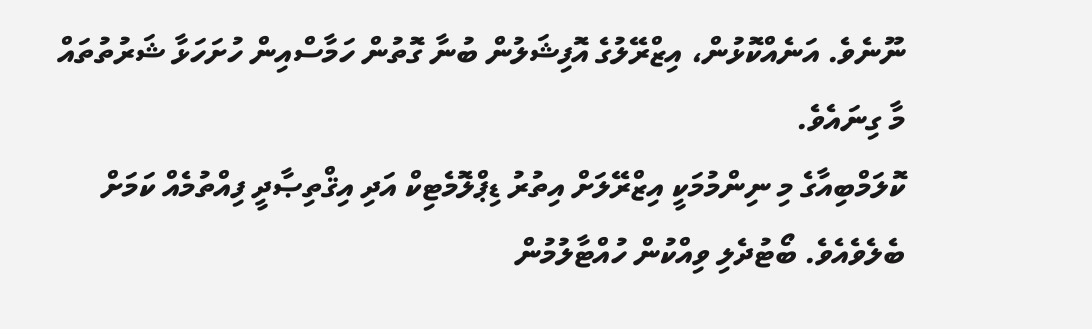ނޫނެވެ. އަނެއްކޮޅުން، އިޒްރޭލުގެ އޮފިޝަލުން ބުނާ ގޮތުން ހަމާސްއިން ހުށަހަޅާ ޝަރުތުތައް މާ ގިނައެވެ.
ކޮލަމްބިއާގެ މި ނިންމުމަކީ އިޒްރޭލަށް އިތުރު ޑިޕްލޮމެޓިކް އަދި އިޤްތިޞާދީ ފިއްތުމެއް ކަމަށް ބެލެވެއެވެ. ބޯޓުދެލި ވިއްކުން ހުއްޓާލުމުން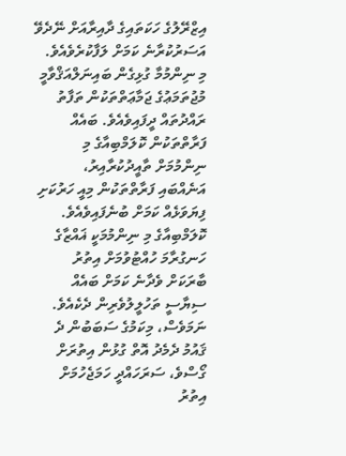އިޒްރޭލުގެ ހަކަތައިގެ ދާއިރާއަށް ނޭދެވޭ އަސަރުކުރާނެ ކަމަށް ލަފާކުރެވެއެވެ.
މި ނިންމުމާ ގުޅިގެން ބައިނަލްއަޤްވާމީ މުޖުތަމަޢުގެ ޖަމާޢަތްތަކުން ތަފާތު ރައްދުތައް ދީފައިވެއެވެ. ބައެއް ފަރާތްތަކުން ކޮލަމްބިއާގެ މި ނިންމުމަށް ތާއީދުކުރާއިރު، އަނެއްބައި ފަރާތްތަކުން މިއީ ހަރުކަށި ފިޔަވަޅެއް ކަމަށް ބުނެފައިވެއެވެ.
ކޮލަމްބިއާގެ މި ނިންމުމަކީ ޣައްޒާގެ ހަނގުރާމަ ހުއްޓުވުމަށް އިތުރު ބާރަކަށް ވެދާނެ ކަމަށް ބައެއް ސިޔާސީ ތަހުލީލުވެރިން ދެކެއެވެ. ނަމަވެސް، މިކަމުގެ ސަބަބުން ދެ ޤައުމު ދެމެދު އޮތް ގުޅުން އިތުރަށް ގޯސްވެ، ސަރަހައްދީ ހަމަޖެހުމަށް އިތުރު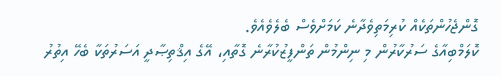ގޮންޖެހުންތަކެއް ކުރިމަތިވެދާނެ ކަމަށްވެސް ބެލެވެއެވެ.
ކޮލަމްބިއާގެ ސަރުކާރުން މި ނިންމުން ތަންފީޒުކުރާނެ ގޮތާއި، އޭގެ އިޤްތިޞާދީ އަސަރުތަކާ ބެހޭ އިތުރު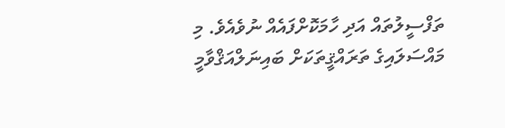ތަފްސީލުތައް އަދި ހާމަކޮށްފައެއް ނުވެއެވެ. މި މައްސަލައިގެ ތަރައްޤީތަކަށް ބައިނަލްއަޤްވާމީ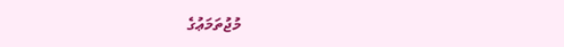މުޖުތަމަޢުގެ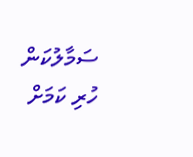ސަމާލުކަން ހުރި ކަމަށް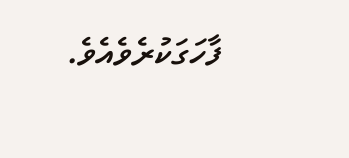ފާހަގަކުރެވެއެވެ.